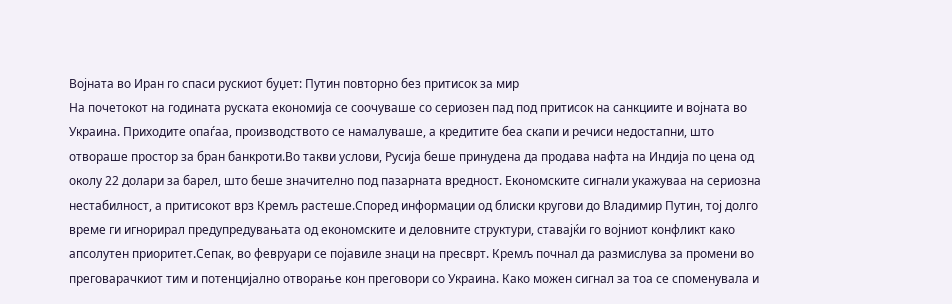Војната во Иран го спаси рускиот буџет: Путин повторно без притисок за мир
На почетокот на годината руската економија се соочуваше со сериозен пад под притисок на санкциите и војната во Украина. Приходите опаѓаа, производството се намалуваше, а кредитите беа скапи и речиси недостапни, што отвораше простор за бран банкроти.Во такви услови, Русија беше принудена да продава нафта на Индија по цена од околу 22 долари за барел, што беше значително под пазарната вредност. Економските сигнали укажуваа на сериозна нестабилност, а притисокот врз Кремљ растеше.Според информации од блиски кругови до Владимир Путин, тој долго време ги игнорирал предупредувањата од економските и деловните структури, ставајќи го војниот конфликт како апсолутен приоритет.Сепак, во февруари се појавиле знаци на пресврт. Кремљ почнал да размислува за промени во преговарачкиот тим и потенцијално отворање кон преговори со Украина. Како можен сигнал за тоа се споменувала и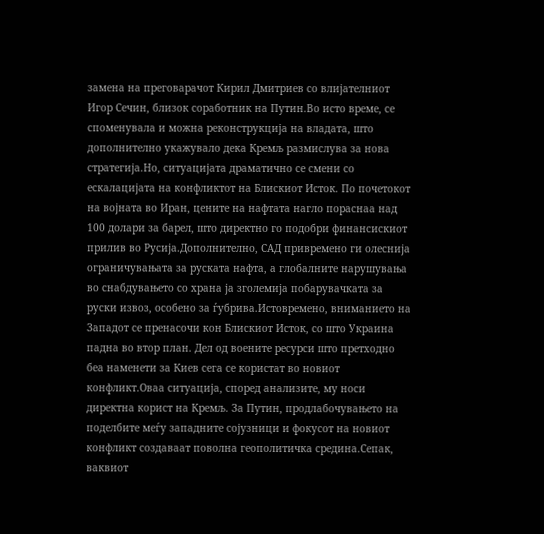замена на преговарачот Кирил Дмитриев со влијателниот Игор Сечин, близок соработник на Путин.Во исто време, се споменувала и можна реконструкција на владата, што дополнително укажувало дека Кремљ размислува за нова стратегија.Но, ситуацијата драматично се смени со ескалацијата на конфликтот на Блискиот Исток. По почетокот на војната во Иран, цените на нафтата нагло пораснаа над 100 долари за барел, што директно го подобри финансискиот прилив во Русија.Дополнително, САД привремено ги олеснија ограничувањата за руската нафта, а глобалните нарушувања во снабдувањето со храна ја зголемија побарувачката за руски извоз, особено за ѓубрива.Истовремено, вниманието на Западот се пренасочи кон Блискиот Исток, со што Украина падна во втор план. Дел од воените ресурси што претходно беа наменети за Киев сега се користат во новиот конфликт.Оваа ситуација, според анализите, му носи директна корист на Кремљ. За Путин, продлабочувањето на поделбите меѓу западните сојузници и фокусот на новиот конфликт создаваат поволна геополитичка средина.Сепак, ваквиот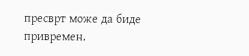пресврт може да биде привремен.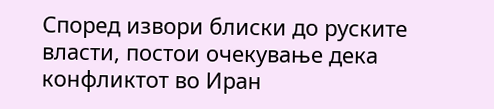Според извори блиски до руските власти, постои очекување дека конфликтот во Иран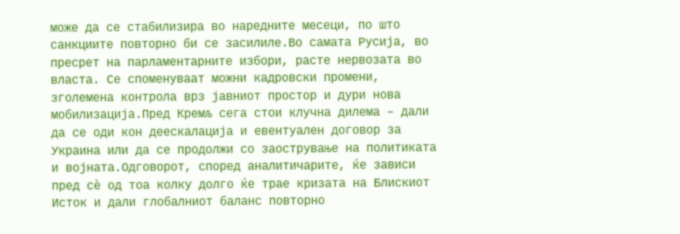може да се стабилизира во наредните месеци, по што санкциите повторно би се засилиле.Во самата Русија, во пресрет на парламентарните избори, расте нервозата во власта. Се споменуваат можни кадровски промени, зголемена контрола врз јавниот простор и дури нова мобилизација.Пред Кремљ сега стои клучна дилема – дали да се оди кон деескалација и евентуален договор за Украина или да се продолжи со заострување на политиката и војната.Одговорот, според аналитичарите, ќе зависи пред сè од тоа колку долго ќе трае кризата на Блискиот Исток и дали глобалниот баланс повторно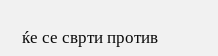ќе се сврти против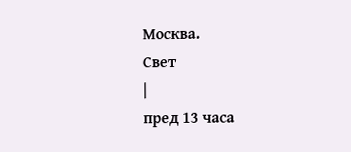Москва.
Свет
|
пред 13 часа